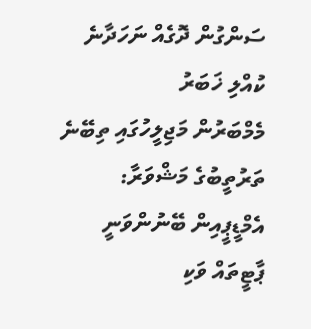ސަންގުން ދޮގެއް ނަހަދާނެ
ކުއްލި ޚަބަރު
މެމްބަރުން މަޖިލީހުގައި ތިބޭނެ ތަރުތީބުގެ މަޝްވަރާ: އެމްޑީޕީއިން ބޭނުންވަނީ ޕާޓީތައް ވަކި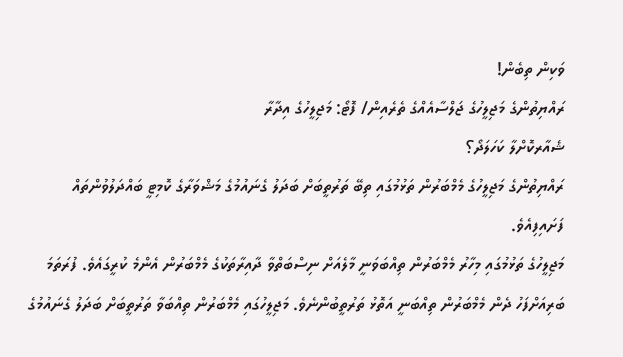ވަކިން ތިބެން!
ރައްޔިތުންގެ މަޖިލީހުގެ ޖަލްސާއެއްގެ ތެރެއިން/ ފޮޓޯ: މަޖިލީހުގެ އިދާރާ
ޝެއާރކޮށްލާ ކަހަލަދޯ؟
ރައްޔިތުންގެ މަޖިލީހުގެ މެމްބަރުން ތަޅުމުގައި ތިބޭ ތަރުތީބަށް ބަދަލު ގެނައުމުގެ މަޝްވަރާގެ ކޮމިޓީ ބައްދަލުވުންތައް ފަށައިފިއެވެ.
މަޖިލީހުގެ ތަޅުމުގައި މިހާރު މެމްބަރުން ތިއްބަވަނީ މާލެއަށް ނިސްބަތްވާ ދާއިރާތަކުގެ މެމްބަރުން އެންމެ ކުރީގައެވެ. ފުރަތަމަ ބަރިއަށްފަހު ދެން މެމްބަރުން ތިއްބަނީ އަތޮޅު ތަރުތީބުންނެވެ. މަޖިލީހުގައި މެމްބަރުން ތިއްބަވާ ތަރުތީބަށް ބަދަލު ގެނައުމުގެ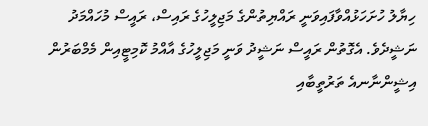ހިޔާލު ހުށަހަޅުއްވާފައިވަނީ ރައްޔިތުންގެ މަޖިލީހުގެ ރައިސް، ރައީސް މުހައްމަދު ނަޝީދެވެ. އެގޮތުން ރައީސް ނަޝީދު ވަނީ މަޖިލީހުގެ އާއްމު ކޮމިޓީއިން މެމްބަރުން އިޝީންނާނއެ ތަރުތީބާއި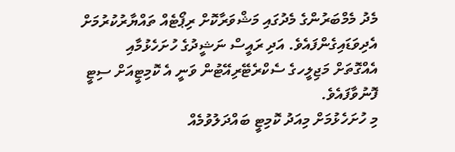މެދު މެމްބަރުންގެ މެދުގައި މަޝްވަރާކޮށް ރިޕޯޓެއް ތައްޔާރުކުރުމަށް އެދިވަޑައިގެންފައެވެ. އަދި ރައީސް ނަޝީދުގެ ހުށަހެޅުމާއި އެއްގޮތަށް މަޖިލީހގެ ސެކްރެޓޭރިއޭޓުން ވަނީ އެ ކޮމިޓީއަށް ސިޓީ ފޮނުވާފައެވެ.
މި ހުށަހެޅުމަށް މިއަދު ކޮމިޓީ ބައްދަލުވުމެއް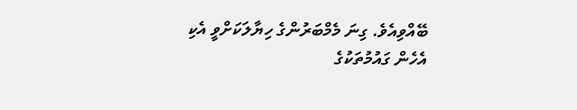ބޭއްވިއެވެ. ގިނަ މެމްބަރުންގެ ހިޔާލަކަށްވީ އެކި އެހެން ގައުމުތަކުގެ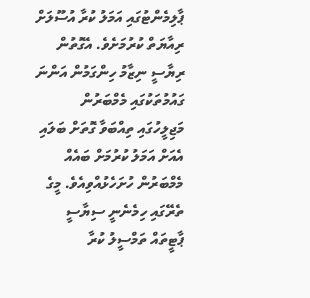ޕާލިމެންޓުގައި އަމަލު ކުރާ އުސޫލަށް ރިއާޔަތް ކުރުމަށެވެ. އެގޮތުން ރިޔާސީ ނިޒާމު ހިންގަމުން އަންނަ ގައުމުތަކުގައި މެމްބަރުން މަޖިލީހުގައި ތިއްބަވާ ގޮތަށް ބަލައި އެއަށް އަމަލު ކުރުމަށް ބައެއް މެމްބަރުން ހުށަހެޅުއްވިއެވެ. މީގެ ތެރޭގައި ހިމެނެނީ ސިޔާސީ ޕާޓީތައް ތަމްސީލު ކުރާ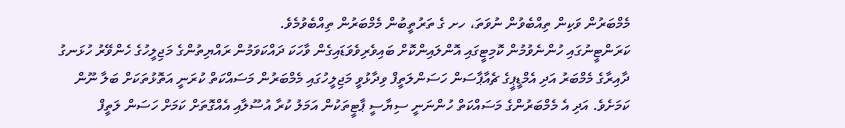މެމްބަރުން ވަކިން ތިއްބެވުން ނުވަތަ، ހށ ގެ ތަރުތީބުން މެމްބަރުން ތިއްބެވުމެވެ.
ކަރަންޓީނުގައި ހުންނެވުމުން ކޮމިޓީގައި އޮންލައިންކޮށް ބައިވެރިވެވަޑައިގެން ވާހަކަ ދައްކަވަމުން ރައްޔިތުންގެ މަޖިލީހުގެ ހެންވޭރު ހުޅަނގު ދާއިރާގެ މެމްބަރު އަދި އެމްޑީޕީގެ ޗެއާޕާސަން ހަސަންލަތީފް ވިދާޅުވީ މަޖިލީހުގައި މެމްބަރުން މަސައްކަތް ކުރަނީ އަތޮޅުތަކަށް ބަލާ ނޫން ކަމަށެވެ. އަދި އެ މެމްބަރުންގެ މަސައްކަތް ހުންނަނީ ސިޔާސީ ޕާޓީތަކުން އަމަލު ކުރާ އުސޫލާއި އެއްގޮތަށް ކަމަށް ހަސަން ލަތީފް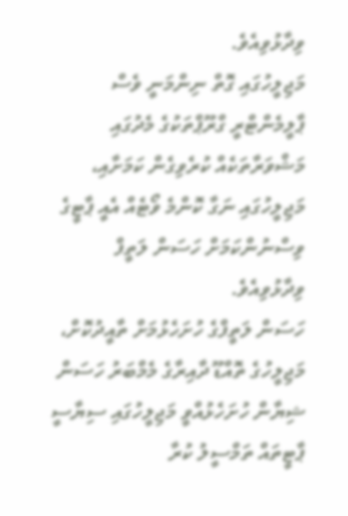ވިދާޅުވިއެވެ.
މަޖިލީހުގައި ގޮތް ނިންމަނީ ވެސް ޕާލީމެންޓްރީ ގްރޫޕްތަކުގެ މެދުގައި މަޝްވަރާތަކެއް ކުރެވިގެން ކަމަށާއި، މަޖިލީހުގައި ނަގާ ކޮންމެ ވޯޓެއް އެއީ ޕާޓީގެ ވިސްނުންކަމަށް ހަސަން ލަތީފް ވިދާޅުވިއެވެ.
ހަސަން ލަތީފްގެ ހުށަހެޅުމަށް ތާއީދުކޮށް، މަޖިލީހުގެ ތޮއްޑޫ ދާއިރާގެ މެމްބަރު ހަސަން ޝިޔާން ހުށަހެޅުއްވީ މަޖިލީހުގައި ސިޔާސީ ޕާޓީތައް ތަމްސީލު ކުރާ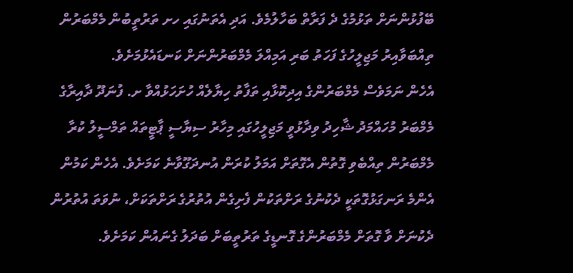ބޭފުޅުންނަށް ތަޅުމުގެ ދެ ފަރާތް ބަހާލުމެވެ. އަދި އެތަނުގައި ހށ ތަރުތީބުން މެމްބަރުން ތިއްބަވާއިރު މަޖިލީހުގެ ފަހަތު ބަރި އަމިއްލަ މެމްބަރުންނަށް ކަނޑައެޅުމަށެވެ.
އެހެން ނަމަވެސް މެމްބަރުންގެ އިދިކޮޅާއި ތަފާތު ހިޔާލެއް ހުށަހަޅުއްވާ ށ. ފުނަދޫ ދާއިރާގެ މެމްބަރު މުހައްމަދު ޝާހިދު ވިދާޅުވީ މަޖިލީހުގައި މިހާރު ސިޔާސީ ޕާޓީތައް ތަމްސީލު ކުރާ މެމްބަރުން ތިއްބެވި ގޮތުން އެގޮތަށް އަމަލު ކުރަން އުނދަގޫވާނެ ކަމަށެވެ. އެހެން ކަމުން އެންމެ ރަނގަޅުގޮތަކީ ދެކުނުގެ ރަށްތަކުން ފެށިގެން އުތުރުގެ ރަށްތަކަށް، ނުވަތަ އުތުރުން ދެކުނަށް ވާ ގޮތަށް މެމްބަރުންގެ ގޮނޑީގެ ތަރުތީބަށް ބަދަލު ގެނައުން ކަމަށެވެ.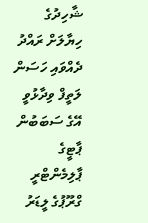ޝާހިދުގެ ހިޔާލަށް ރައްދު ދެއްވައި ހަސަން ލަތީފް ވިދާޅުވީ އޭގެ ސަބަބުން ޕާޓީގެ ޕާލިމެންޓްރީ ގްރޫޕުގެ ލީޑަރު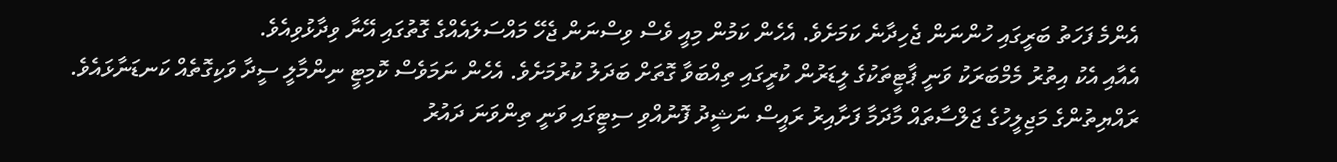އެންމެ ފަހަތު ބަރީގައި ހުންނަން ޖެހިދާނެ ކަމަށެވެ. އެހެން ކަމުން މިއީ ވެސް ވިސްނަން ޖެހޭ މައްސަލައެއްގެ ގޮތުގައި އޭނާ ވިދާޅުވިއެވެ.
އެއާއި އެކު އިތުރު މެމްބަރަކު ވަނީ ޕާޓީތަކުގެ ލީޑަރުން ކުރީގައި ތިއްބަވާ ގޮތަށް ބަދަލު ކުރުމަށެވެ. އެހެން ނަމަވެސް ކޮމިޓީ ނިންމާލީ ސީދާ ވަކިގޮތެއް ކަނޑަނާޅައެވެ.
ރައްޔިތުންގެ މަޖިލީހުގެ ޖަލްސާތައް މާދަމާ ފަށާއިރު ރައީސް ނަޝީދު ފޮނުއްވި ސިޓީގައި ވަނީ ތިންވަނަ ދައުރު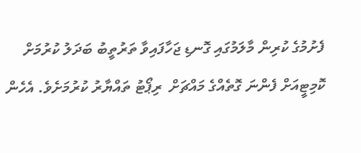ފެށުމުގެ ކުރިން މާލަމުގައި ގޮނޑި ޖަހާފައިވާ ތަރުތީބު ބަދަލު ކުރުމަށް ކޮމިޓީއަށް ފެންނަ ގޮތެއްގެ މައްޗަށް  ރިޕޯޓު ތައްޔާރު ކުރުމަށެވެ. އެހެން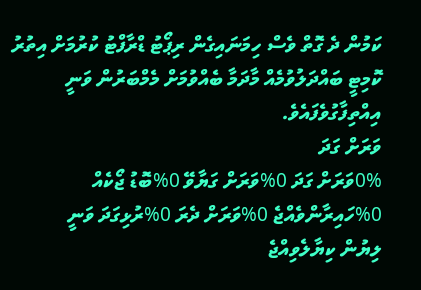ކަމުން ދެ ގޮތް ވެސް ހިމަނައިގެން ރިޕޯޓު ޑްރާފްޓު ކުރުމަށް އިތުރު ކޮމިޓީ ބައްދަލުވުމެއް މާދަމާ ބެއްވުމަށް މެމްބަރުން ވަނީ އިއްތިފާގުވެފައެވެ.
ވަރަށް ގަދަ
0%ވަރަށް ގަދަ 0%ވަރަށް ގަޔާވޭ 0%ބޮޑު ޖޯކެއް 0%ހައިރާންވެއްޖެ 0%ވަރަށް ދެރަ 0%ރުޅިގަދަ ވަނީ
ލިޔުން ކިޔާލެވިއްޖެ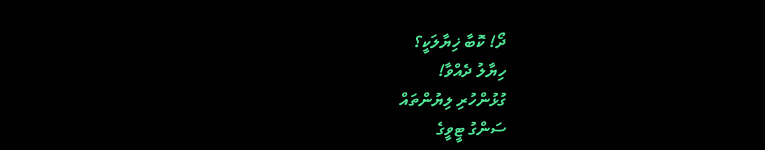ދޯ! ކޮބާ ޚިޔާލަކީ؟
ހިޔާލު ދެއްވާ!
ގުޅުންހުރި ލިޔުންތައް
ސަންގު ޓީވީގެ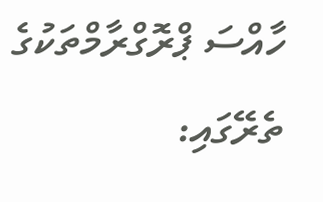ހާއްސަ ޕްރޮގްރާމްތަކުގެ ތެރޭގައި: